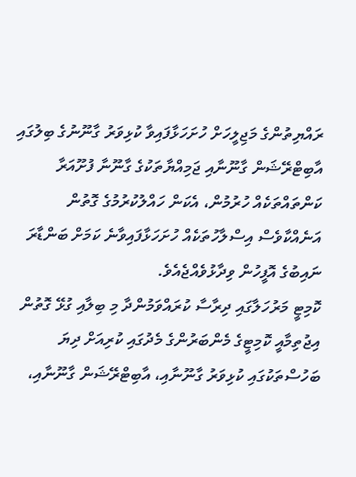ރައްޔިތުންގެ މަޖިލީހަށް ހުށަހަޅާފައިވާ ކުޅިވަރު ގާނޫނުގެ ބިލުގައި އާބިޓްރޭޝަން ގާނޫނާއި ޖަމިއްޔާތަކުގެ ގާނޫނާ ފުށޫއަރާ ކަންތައްތަކެއް ހުރުމުން، އެކަން ހައްލުކުރުމުގެ ގޮތުން އަނެއްކާވެސް އިސްލާހުތަކެއް ހުށަހަޅާފައިވާނެ ކަމަށް ބަންޑާރަ ނައިބުގެ އޮފީހުން ވިދާޅުވެއްޖެއެވެ.
ކޮމިޓީ މަރުހަލާގައި ދިރާސާ ކުރައްވަމުންދާ މި ބިލާއި ގުޅޭ ގޮތުން އިޖުތިމާއީ ކޮމިޓީގެ މެންބަރުންގެ މެދުގައި ކުރިއަށް ދިޔަ ބަހުސްތަކުގައި ކުޅިވަރު ގާނޫނާއި، އާބިޓްރޭޝަން ގާނޫނާއި،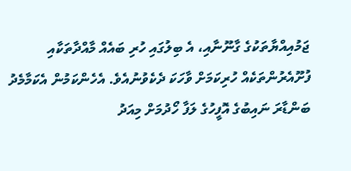ޖަމުއިއްޔާތަކުގެ ގާނޫނާއި، އެ ބިލުގައި ހުރި ބައެއް މާއްދާތަކާއި ފުށޫއެރުންތަކެއް ހުރިކަމަށް ވާހަކަ ދެކެވުނުއެވެ. އެހެންކަމުން އެކަމާމެދު ބަންޑާރަ ނައިބުގެ އޮފީހުގެ ލަފާ ހޯދުމަށް މިއަދު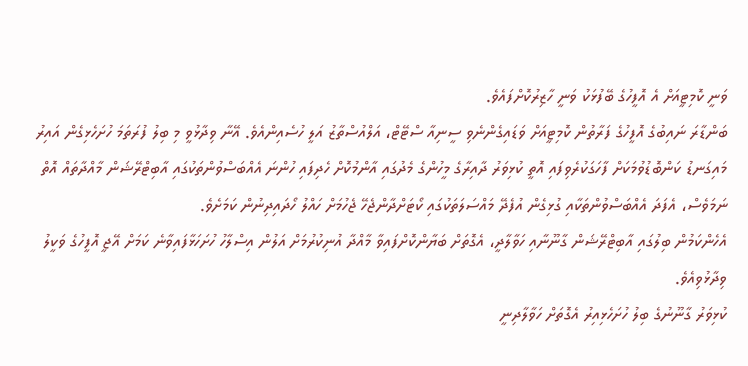ވަނީ ކޮމިޓީއަށް އެ އޮފީހުގެ ބޭފުޅަކު ވަނީ ހާޒިރުކޮށްފައެވެ.
ބަންޑާރަ ނައިބުގެ އޮފީހުގެ ފަރާތުން ކޮމިޓީއަށް ވަޑައިގެންނެވި ސީނިއާ ސްޓޭޓް، އަލްއުސްތާޒު އަލީ ހުސެއިންއެވެ. އޭނާ ވިދާޅުވީ މި ބިލު ފުރަތަމަ ހުށަހެޅިގެން އައިރު މައިގަނޑު ކަންބޮޑުވުމަކަށް ފާހަގަކުރެވިފައި އޮތީ ކުޅިވަރު ދާއިރާގެ މީހުންގެ މެދުގައި އާންމުކޮށް ހެދިފައި ހުންނަ އެއްބަސްވުންތަކުގައި އާބިޓްރޭޝަން މާއްދާތައް އޮތް ނަމަވެސް، އެފަދަ އެއްބަސްވުންތަކާއި ގުޅިގެން އުފެދޭ މައްސަލަތަކުގައި ކޯޓަށްދާންޖެހޭ ޖެހުމަށް ހައްލު ހޯދައިދިނުން ކަމަށެވެ.
އެހެންކަމުން ބިލުގައި އާބިޓްރޭޝަން ގާނޫނާއި ހަވާލާދީ، އެގޮތަށް ބަޔާންކޮށްފައިވާ މާއްދާ އުނިކުރުމަށް އަލުން އިސްލާހު ހުށަހަޅާފައިވާނެ ކަމަށް އޭޖީ އޮފީހުގެ ވަކީލު ވިދާޅުވިއެވެ.
ކުޅިވަރު ގާނޫނުގެ ބިލު ހުށަހެޅިއިރު އެގޮތަށް ހަވާލާދިނީ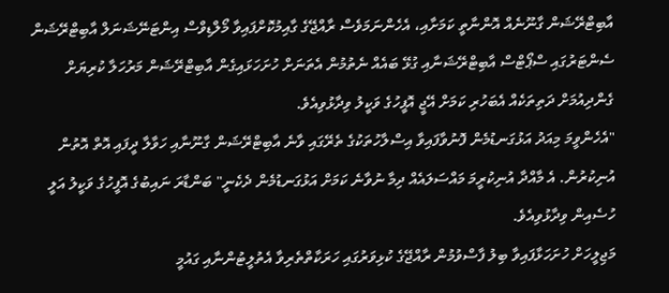އާބިޓްރޭޝަން ގާނޫނެއް އޮންނާތީ ކަމަށާއި، އެހެންނަމަވެސް ރާއްޖޭގެ ގާއިމުކޮށްފައިވާ މޯލްޑިވްސް އިންޓަނޭޝަނަލް އާބިޓްރޭޝަން ސެންޓަރުގައި ސްޕޯޓްސް އާބިޓްރޭޝަނާއި ގުޅޭ ބައެއް ނެތުމުން އެތަނަށް ހުށަހަޅައިގެން އާބިޓްރޭޝަން މަރުހަލާ ކުރިޔަށް ގެންދިއުމަށް ދަތިތަކެއް އެބަހުރި ކަމަށް އޭޖީ އޮފީހުގެ ވަކީލު ވިދާޅުވިއެވެ.
"އެހެންވީމަ މިއަދު އަޅުގަނޑުމެން ފޮނުވާފައިވާ އިސްލާހުތަކުގެ ތެރޭގައި ވާނެ އާބިޓްރޭޝަން ގާނޫނާއި ހަވާލާ ދީފައި އޮތް އޮތުން އުނިކުރުން. އެ މާއްދާ އުނިކުރީމަ މައްސަލައެއް ދިމާ ނުވާނެ ކަމަށް އަޅުގަނޑުމެން ދެކެނީ" ބަންޑާރަ ނައިބުގެ އޮފީހުގެ ވަކީލު އަލީ ހުސެއިން ވިދާޅުވިއެވެ.
މަޖިލީހަށް ހުށަހަޅާފައިވާ ބިލު ފާސްވުމުން ރާއްޖޭގެ ކުޅިވަރުގައި ހަރަކާތްތެރިވާ އެތުލީޓުންނާއި ގައުމީ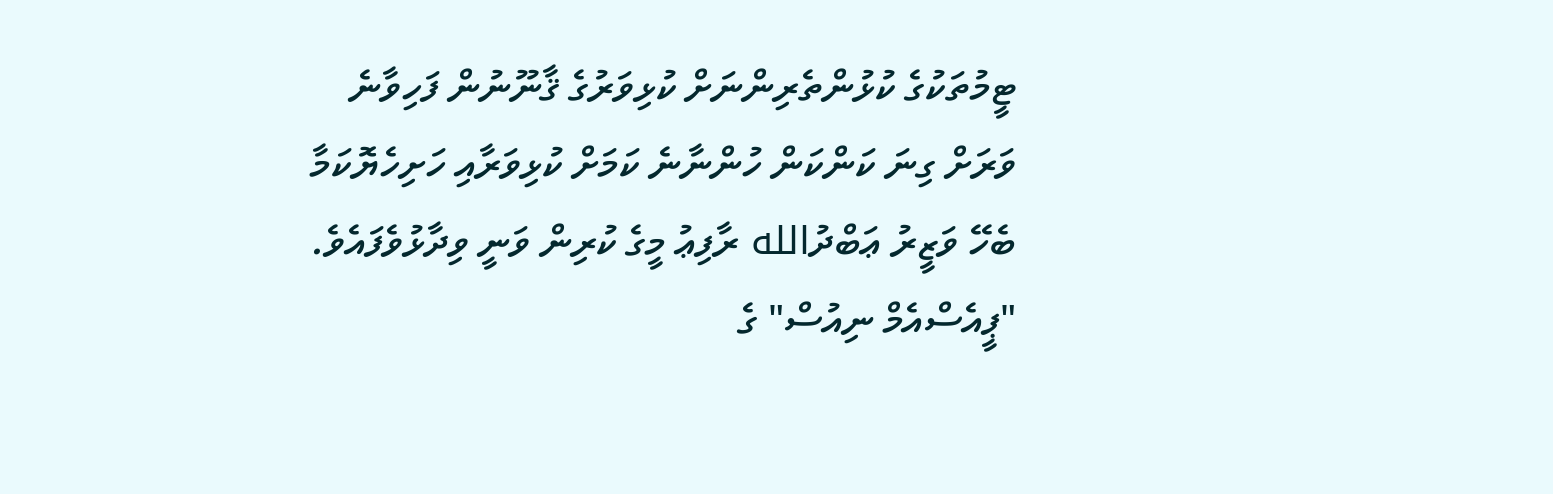ޓީމުތަކުގެ ކުޅުންތެރިންނަށް ކުޅިވަރުގެ ޤާނޫނުން ފަހިވާނެ ވަރަށް ގިނަ ކަންކަން ހުންނާނެ ކަމަށް ކުޅިވަރާއި ހަށިހެޔޮކަމާ ބެހޭ ވަޒީރު ޢަބްދުالله ރާފިޢު މީގެ ކުރިން ވަނީ ވިދާޅުވެފައެވެ. "ޕީއެސްއެމް ނިއުސް" ގެ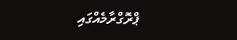ޕްރޮގްރާމެއްގައި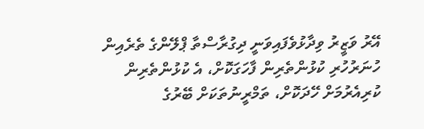އޭރު ވަޒީރު ވިދާޅުވެފައިވަނީ ދިގުރާސްތާ ޕްލޭންގެ ތެރެއިން ހުނަރުހުރި ކުޅުންތެރިން ފާހަގަކޮށް، އެ ކުޅުންތެރިން ކުރިއެރުމަށް ހޭދަކޮށް، ތަމްރީނުތަކަށް ބޭރުގެ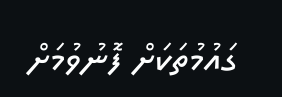ގައުމުތަކަށް ފޮނުވުމަށް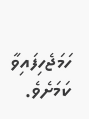ހަމަޖެހިފައިވާ ކަމަށެވެ.